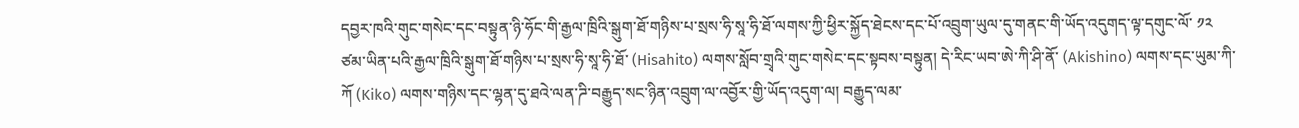དབྱར་ཁའི་གུང་གསེང་དང་བསྟུན་ཉི་ཧོང་གི་རྒྱལ་ཁྲིའི་སྒུག་ཐོ་གཉིས་པ་སྲས་ཧི་སཱ་ཧི་ཐོ་ལགས་ཀྱི་ཕྱིར་སྐྱོད་ཐེངས་དང་པོ་འབྲུག་ཡུལ་དུ་གནང་གི་ཡོད་འདུགད་ལྟ་དགུང་ལོ་ ༡༢ ཙམ་ཡིན་པའི་རྒྱལ་ཁྲིའི་སྒུག་ཐོ་གཉིས་པ་སྲས་ཧི་སཱ་ཧི་ཐོ་ (Hisahito) ལགས་སློབ་གྲྭའི་གུང་གསེང་དང་སྟབས་བསྟུན། དེ་རིང་ཡབ་ཨེ་ཀི་ཤི་ནོ་ (Akishino) ལགས་དང་ཡུམ་ཀི་ཀོ (Kiko) ལགས་གཉིས་དང་ལྷན་དུ་ཐའེ་ལན་ཌི་བརྒྱུད་སང་ཉིན་འབྲུག་ལ་འབྱོར་གྱི་ཡོད་འདུག་ལ། བརྒྱུད་ལམ་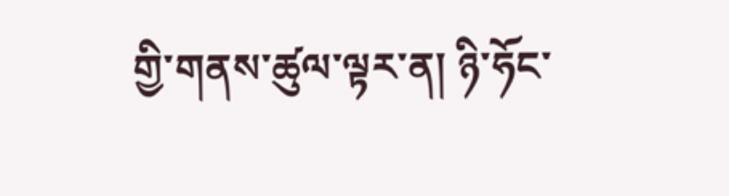གྱི་གནས་ཚུལ་ལྟར་ན། ཉི་ཧོང་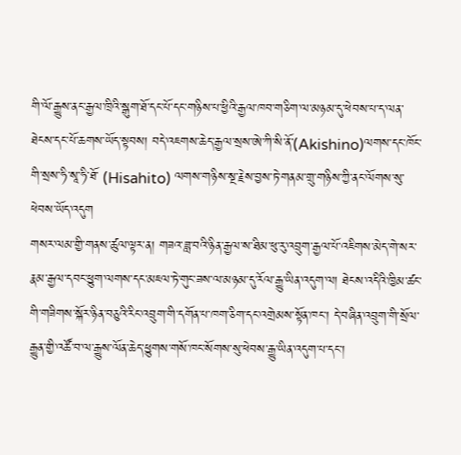གི་ལོ་རྒྱུས་ནང་རྒྱལ་ཁྲིའི་སྒུག་ཐོ་དང་པོ་དང་གཉིས་པ་ཕྱིའི་རྒྱལ་ཁབ་གཅིག་ལ་མཉམ་དུ་ཕེབས་པ་ད་ལན་ཐེངས་དང་པོ་ཆགས་ཡོད་སྟབས། བདེ་འཇགས་ཆེད་རྒྱལ་སྲས་ཨེ་ཀི་སི་ནོ་(Akishino)ལགས་དང་ཁོང་གི་སྲས་ཧི་སཱ་ཧི་ཐོ་ (Hisahito) ལགས་གཉིས་སྔ་རྗེས་བྱས་ཏེ་གནམ་གྲུ་གཉིས་ཀྱི་ནང་ལོགས་སུ་ཕེབས་ཡོད་འདུག
གསར་ལམ་གྱི་གནས་ཚུལ་ལྟར་ན། གཟའ་ཟླ་བའི་ཉིན་རྒྱལ་ས་ཐིམ་ཕུ་རུ་འབྲུག་རྒྱལ་པོ་འཇིགས་མེད་གེ་སར་རྣམ་རྒྱལ་དབང་ཕྱུག་ལགས་དང་མཇལ་ཏེ་གུང་ཟས་ལ་མཉམ་དུ་རོལ་རྒྱུ་ཡིན་འདུག་ལ། ཐེངས་འདིའི་ཁྱིམ་ཚང་གི་གཟིགས་སྐོར་ཉིན་བཅུའི་རིང་འབྲུག་གི་དགོན་པ་ཁག་ཅིག་དང་འགྲེམས་སྟོན་ཁང་། དེ་བཞིན་འབྲུག་གི་སྲོལ་རྒྱུན་གྱི་འཚོ་བ་ལ་རྒྱུས་ལོན་ཆེད་ཕྱུགས་གསོ་ཁང་སོགས་སུ་ཕེབས་རྒྱུ་ཡིན་འདུག་པ་དང་།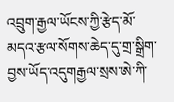འབྲུག་རྒྱལ་ཡོངས་ཀྱི་རྩེད་མོ་མདའ་རྩལ་སོགས་ཆེད་དུ་གྲ་སྒྲིག་བྱས་ཡོད་འདུགརྒྱལ་སྲས་ཨེ་ཀི་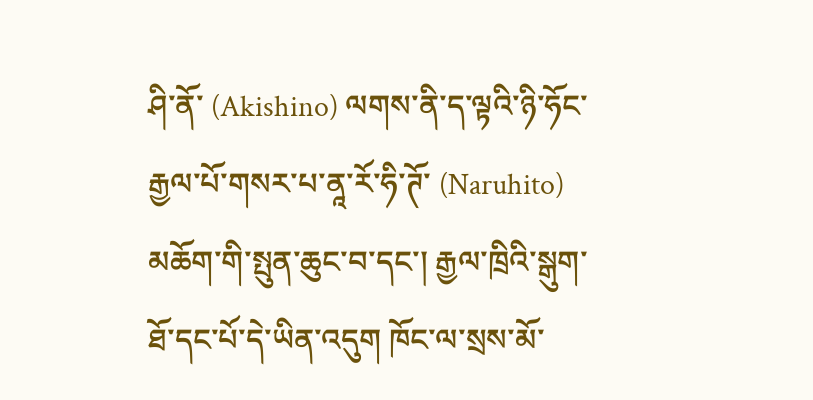ཤི་ནོ་ (Akishino) ལགས་ནི་ད་ལྟའི་ཉི་ཧོང་རྒྱལ་པོ་གསར་པ་ནཱ་རོ་ཧི་ཊོ་ (Naruhito) མཆོག་གི་སྤུན་ཆུང་བ་དང་། རྒྱལ་ཁྲིའི་སྒུག་ཐོ་དང་པོ་དེ་ཡིན་འདུག ཁོང་ལ་སྲས་མོ་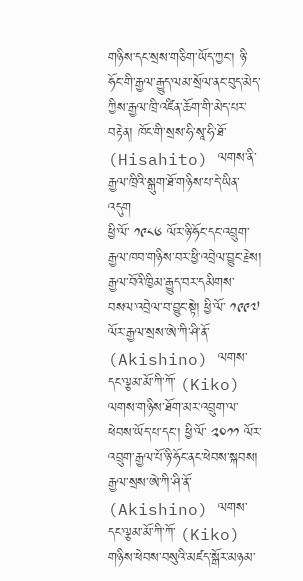གཉིས་དང་སྲས་གཅིག་ཡོད་ཀྱང་། ཉི་ཧོང་གི་རྒྱལ་རྒྱུད་ལམ་སྲོལ་ནང་བུད་མེད་ཀྱིས་རྒྱལ་ཁྲི་འཛིན་ཆོག་གི་མེད་པར་བརྟེན། ཁོང་གི་སྲས་ཧི་སཱ་ཧི་ཐོ་ (Hisahito) ལགས་ནི་རྒྱལ་ཁྲིའི་སྒུག་ཐོ་གཉིས་པ་དེ་ཡིན་འདུག
ཕྱི་ལོ་ ༡༩༨༦ ལོར་ཉི་ཧོང་དང་འབྲུག་རྒྱལ་ཁབ་གཉིས་བར་ཕྱི་འབྲེལ་བྱུང་རྗེས། རྒྱལ་བོའི་ཁྱིམ་རྒྱུད་བར་དམིགས་བསལ་འབྲེལ་བ་བྱུང་སྟེ། ཕྱི་ལོ་ ༡༩༩༧ ལོར་རྒྱལ་སྲས་ཨེ་ཀི་ཤི་ནོ་ (Akishino) ལགས་དང་ལྕམ་མོ་ཀི་ཀོ་ (Kiko) ལགས་གཉིས་ཐོག་མར་འབྲུག་ལ་ཕེབས་ཡོད་པ་དང་། ཕྱི་ལོ་ ༢༠༡༡ ལོར་འབྲུག་རྒྱལ་པོ་ཉི་ཧོང་ནང་ཕེབས་སྐབས། རྒྱལ་སྲས་ཨེ་ཀི་ཤི་ནོ་ (Akishino) ལགས་དང་ལྕམ་མོ་ཀི་ཀོ་ (Kiko) གཉིས་ཕེབས་བསུའི་མཛད་སྒོར་མཉམ་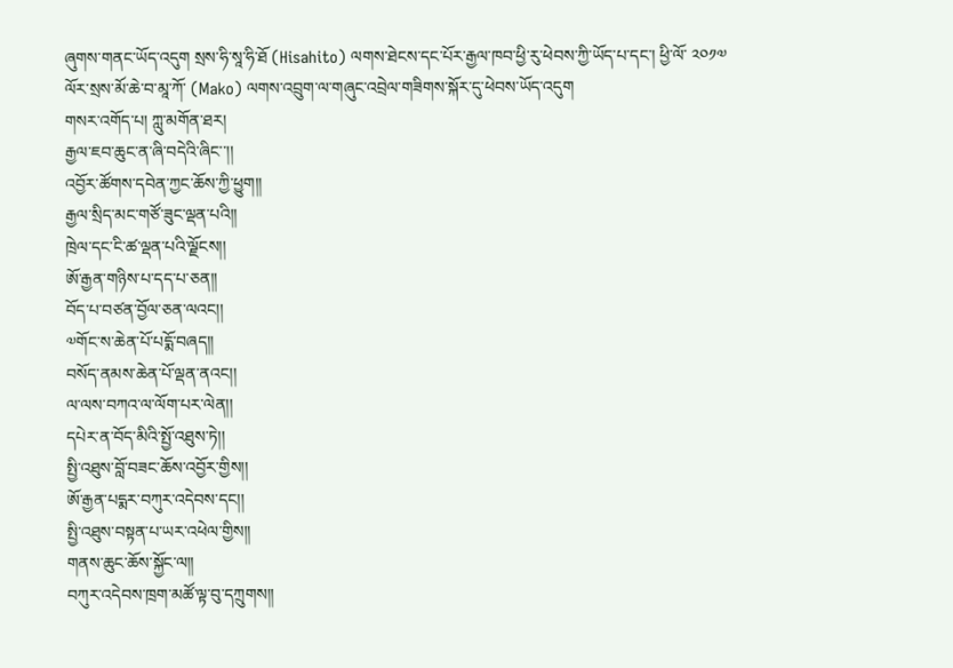ཞུགས་གནང་ཡོད་འདུག སྲས་ཧི་སཱ་ཧི་ཐོ (Hisahito) ལགས་ཐེངས་དང་པོར་རྒྱལ་ཁབ་ཕྱི་རུ་ཕེབས་ཀྱི་ཡོད་པ་དང་། ཕྱི་ལོ་ ༢༠༡༧ ལོར་སྲས་མོ་ཆེ་བ་མཱ་ཀོ་ (Mako) ལགས་འབྲུག་ལ་གཞུང་འབྲེལ་གཟིགས་སྐོར་དུ་ཕེབས་ཡོད་འདུག
གསར་འགོད་པ། ཀླུ་མགོན་ཐར།
རྒྱལ་ཇབ་ཆུང་ན་ཞི་བདེའི་ཞིང་་།།
འབྱོར་ཚོགས་དབེན་ཀྱང་ཆོས་ཀྱི་ཕྱུག།།
རྒྱལ་སྲིད་མང་གཙོ་ཟུང་ལྡན་པའི།།
ཁྲེལ་དང་ངི་ཚ་ལྡན་པའི་ལྗོངས།།
ཨོ་རྒྱན་གཉིས་པ་དད་པ་ཅན།།
བོད་པ་བཙན་བྱོལ་ཅན་ལའང།།
༧གོང་ས་ཆེན་པོ་པདྨོ་བཞད།།
བསོད་ནམས་ཆེན་པོ་ལྡན་ནའང།།
ལ་ལས་བཀའ་ལ་ལོག་པར་ལེན།།
དཔེར་ན་བོད་མིའི་སྤྱོ་འཐུས་ཏེ།།
སྤྱི་འཐུས་བློ་བཟང་ཆོས་འབྱོར་གྱིས།།
ཨོ་རྒྱན་པདྨར་བཀུར་འདེབས་དང།།
སྤྱི་འཐུས་བསྟན་པ་ཡར་འཕེལ་གྱིས།།
གནས་ཆུང་ཆོས་སྐྱོང་ལ།།
བཀུར་འདེབས་ཁྲག་མཚོ་ལྟ་བུ་དཀྲུགས།།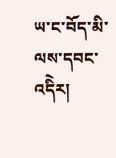ཡ་ང་བོད་མི་ལས་དབང་འདིེར།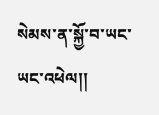སེམས་ན་སྐྱོ་བ་ཡང་ཡང་འཕེལ།།